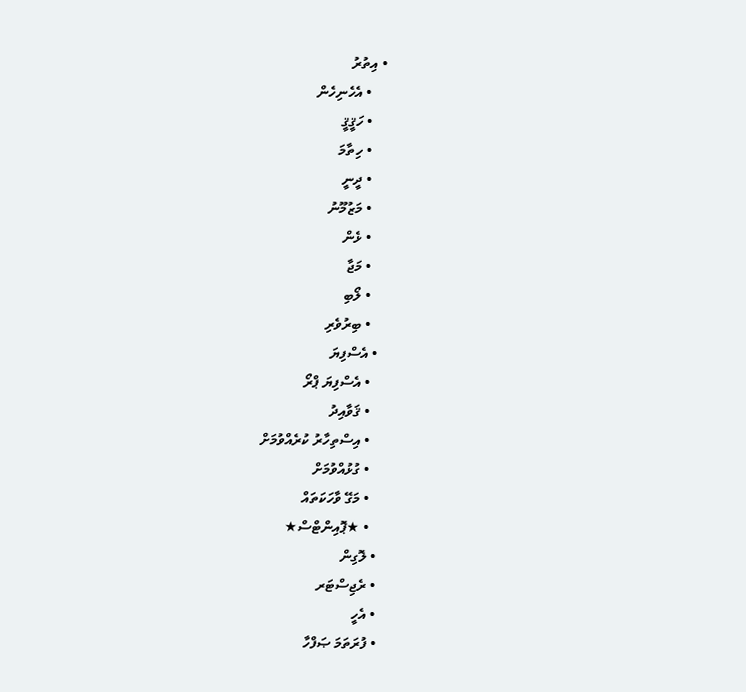• އިތުރު
    • އެހެނިހެން
    • ހަޤީޤީ
    • ހިތާމަ
    • ދީނީ
    • މަޒުމޫނު
    • ޅެން
    • މަޖާ
    • ލޯބި
    • ބިރުވެރި
  • އެސްފިޔަ
    • އެސްފިޔަ ޕްރޯ
    • ޤަވާއިދު
    • އިސްތިހާރު ކުރެއްވުމަށް
    • ގުޅުއްވުމަށް
    • މަގޭ ވާހަކަތައް
    • ★ޕޮއިންޓްސް★
  • ލޮގިން
  • ރެޖިސްޓަރ
  • އެހީ
  • ފުރަތަމަ ޞަފްހާ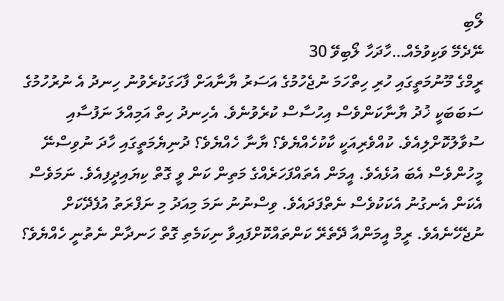ލޯބި
ނޭދެމޭ ވަކިވުމެއް…ހާދަހާ ލޯބިވޭ 30
ރީމްގެ މޫނުމަތީގައި ހުރި ހިތްހަމަ ނުޖެހުމުގެ އަސަރު ޔާނާއަށް ފާހަގަކުރެވުނު ހިނދު އެ ނުރުހުމުގެ ސަބަބަކީ ޚުދު ޔާނާކަންވެސް އިހުސާސް ކުރެވުނެވެ. އެހިނދު ހިތް އަމިއްލަ ނަފުސާއި ސުވާލުކޮށްލިއެވެ. ކުއްވެރިއަކީ ކާކުހެއްޔެވެ؟ ޔާނާ ހެއްޔެވެ؟ ދުނިޔެމަތީގައި ހާދަ ނުވިސްނޭ މީހުންވެސް އެބަ އުޅެއެވެ. އީމަން އެތައްފަހަރެއްގެ މަތިން ކަން ވީ ގޮތް ކިޔައިދީފިއެވެ. ނަމަވެސް އެކަން އެނގުނު އެކަކުވެސް ނެތްފަދައެވެ. ވިސްނުނު ނަމަ މިއަދު މި ނަފްރަތު އުފެދޭކަށް ނުޖެހޭނެއެވެ. ރީމް އީމަންއާ ދޭތެރޭ ކަންތައްކޮށްފައިވާ ނިކަމެތި ގޮތް ހަނދާން ނެތުނީ ހެއްޔެވެ؟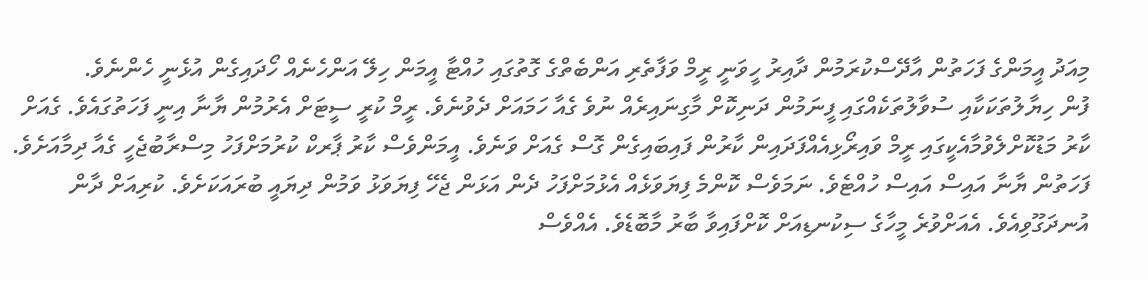މިއަދު އީމަންގެ ފަހަތުން އާދޭސްކުރަމުން ދާއިރު ހީވަނީ ރީމް ވަފާތެރި އަންބެތްގެ ގޮތުގައި ހުއްޓާ އީމަން ހިލޭ އަންހެނެއް ހޯދައިގެން އުޅެނީ ހެންނެވެ.
ފުން ހިޔާލުތަކަކާއި ސުވާލުތަކެއްގައި ފީނަމުން ދަނިކޮށް މާގިނައިރެއް ނުވެ ގެއާ ހަމައަށް ދެވުނެވެ. ރީމް ކުރީ ސީޓަށް އެރުމުން ޔާނާ އިނީ ފަހަތުގައެވެ. ގެއަށް ކާރު މަޑުކޮށްލެވުމާއެކީގައި ރީމް ވައިރޯޅިއެއްފަދައިން ކާރުން ފައިބައިގެން ގޮސް ގެއަށް ވަނެވެ. އީމަންވެސް ކާރު ޕާރކް ކުރުމަށްފަހު މިސްރާބުޖެހީ ގެއާ ދިމާއަށެވެ. ފަހަތުން ޔާނާ އައިސް އައިސް ހުއްޓެވެ. ނަމަވެސް ކޮންމެ ފިޔަވަޅެއް އެޅުމަށްފަހު ދެން އަޅަން ޖެހޭ ފިޔަވަޅު ވަމުން ދިޔައީ ބުރައަކަށެވެ. ކުރިއަށް ދާން އުނދަގޫވިއެވެ. އެއަށްވުރެ މީހާގެ ސިކުނޑިއަށް ކޮށްފައިވާ ބާރު މާބޮޑެވެ. އެއްވެސް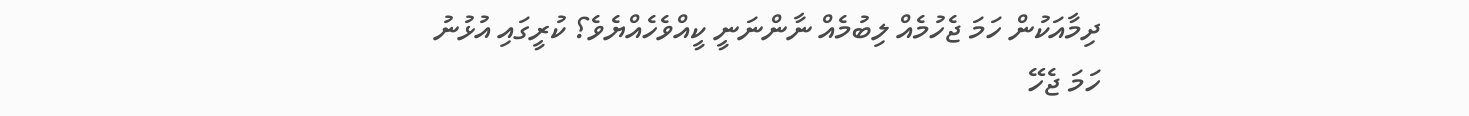ދިމާއަކުން ހަމަ ޖެހުމެއް ލިބުމެއް ނާންނަނީ ކީއްވެހެއްޔެވެ؟ ކުރީގައި އުޅުނު ހަމަ ޖެހޭ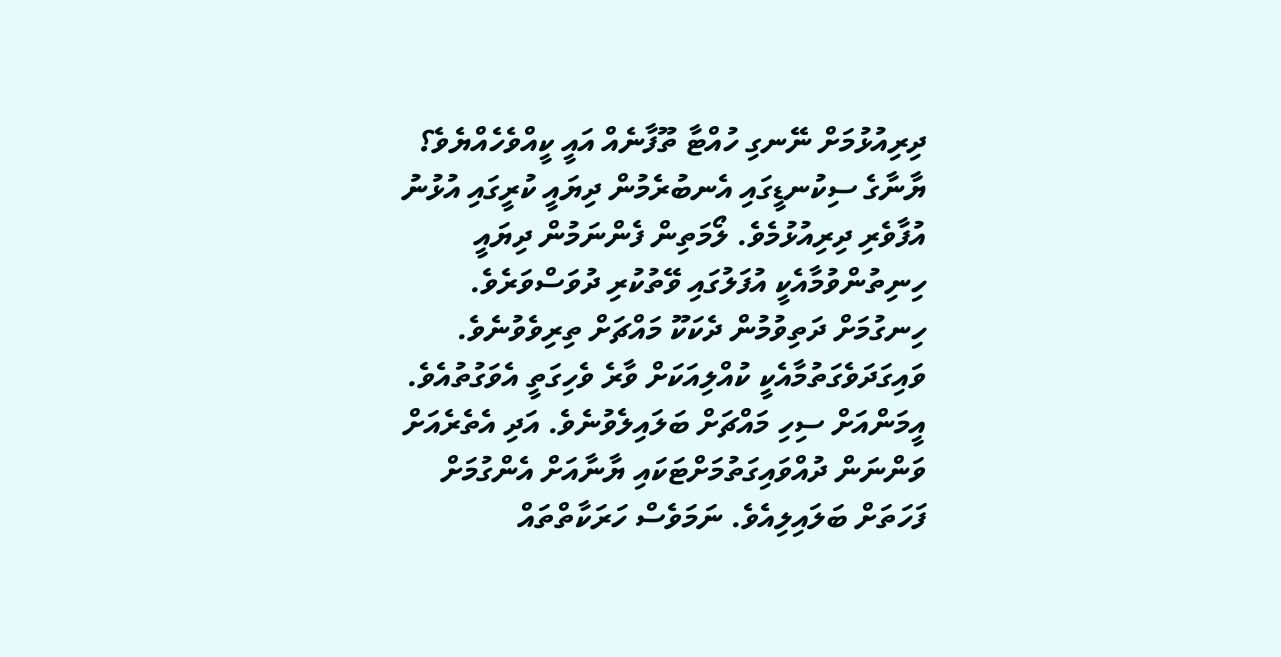ދިރިއުޅުމަށް ނޭނގި ހުއްޓާ ތޫފާނެއް އައީ ކީއްވެހެއްޔެވެ؟
ޔާނާގެ ސިކުނޑީގައި އެނބުރެމުން ދިޔައީ ކުރީގައި އުޅުނު އުފާވެރި ދިރިއުޅުމެވެ. ލޯމަތިން ފެންނަމުން ދިޔައީ ހިނިތުންވުމާއެކީ އުފަލުގައި ވޭތުކުރި ދުވަސްވަރެވެ.
ހިނގުމަށް ދަތިވުމުން ދެކަކޫ މައްޗަށް ތިރިވެވުނެވެ. ވައިގަދަވެގަތުމާއެކީ ކުއްލިއަކަށް ވާރެ ވެހިގަތީ އެވަގުތުއެވެ. އީމަންއަށް ސިހި މައްޗަށް ބަލައިލެވުނެވެ. އަދި އެތެރެއަށް ވަންނަން ދުއްވައިގަތުމަށްޓަކައި ޔާނާއަށް އެންގުމަށް ފަހަތަށް ބަލައިލިއެވެ. ނަމަވެސް ހަރަކާތްތައް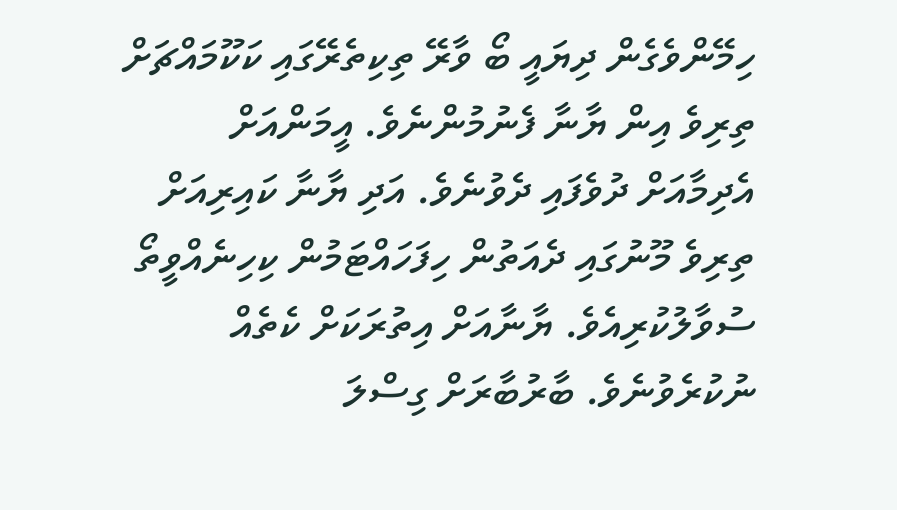ހިމޭންވެގެން ދިޔައީ ބޯ ވާރޭ ތިކިތެރޭގައި ކަކޫމައްޗަށް ތިރިވެ އިން ޔާނާ ފެނުމުންނެވެ. އީމަންއަށް އެދިމާއަށް ދުވެފައި ދެވުނެވެ. އަދި ޔާނާ ކައިރިއަށް ތިރިވެ މޫނުގައި ދެއަތުން ހިފަހައްޓަމުން ކިހިނެއްވީތޯ ސުވާލުކުރިއެވެ. ޔާނާއަށް އިތުރަކަށް ކެތެއް ނުކުރެވުނެވެ. ބާރުބާރަށް ގިސްލަ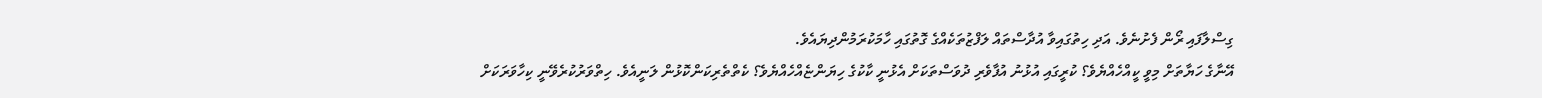ގިސްލާފައި ރޯން ފެށުނެވެ. އަދި ހިތުގައިވާ އުދާސްތައް ލަފްޒުތަކެއްގެ ގޮތުގައި ހާމަކުރަމުންދިޔައެވެ.
އޭނާގެ ހަޔާތަށް މިވީ ކީއްހެއްޔެވެ؟ ކުރީގައި އުޅުނު އުފާވެރި ދުވަސްތަކަށް އެޅުނީ ކާކުގެ ހިޔަންޏެއްހެއްޔެވެ؟ ކެތްތެރިކަންކޮޅުން ލަނީއެވެ. ހިތްވަރުކުރެވޭނީ ކިހާވަރަކަށް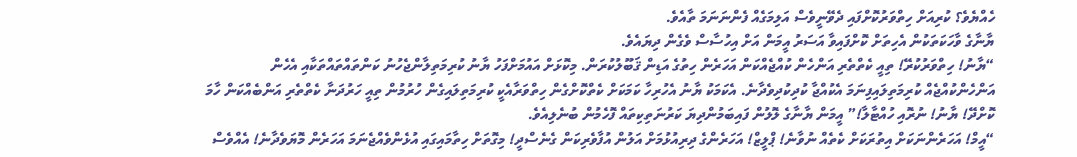ހެއްޔެވެ؟ ކުރިއަށް ހިތްވަރުކޮށްފައި ދެވޭނީވެސް އަލިމަގެއް ފެންނަނަމަ ތާއެވެ.
ޔާނާގެ ވާހަކަތަކުން އެހިތަށް ކޮށްފައިވާ އަސަރު އީމަން އަށް އިހުސާސް ވެގެން ދިޔައެވެ.
“ޔާނު! ހިތްވަރުކުރޭ! ތިއީ ކެތްތެރި އަންހެން ކުއްޖެއްކަން އަހަރެން ހިތުގެ އަޑިން ޤަބޫލުކުރަން. މިކޮޅަށް އައުމަށްފަހު ޔާނު ކުރިމަތިލާންޖެހުނު ކަންތައްތައްތަކާއި އެހެން އަންހެންކުއްޖެއް ކުރިމަތިލައިފިނަމަ އެކުއްޖާ ކުދިކުދިވެދާނެ. އެކަމަކު ޔާނު އެހުރިހާ ކަމަކަށް ކެތްކޮށްގެން ހިތްވަރާއެކީ ކުރިމަތިލައިގެން ހުރުމުން ތިއީ ހަރުދަނާ ކެތްތެރި އަންބެއްކަން ހާމަ ކޮށްދޭ! ޔާނު! ނުރޮއި ހުއްޓާލާ!” އީމަން ޔާނާގެ ލޮލުން ފައިބަމުންދިޔަ ކަރުނަތިކިތައް ފޮހެމުން ބުނެލިއެވެ.
“އީމް! އަހަރެންނަކަށް އިތުރަކަށް ކެތެއް ނުވާނެ! ޕްލީޒް! އަހަރެންގެ ދިރިއުޅުމަށް އަލުން އުފާވެރިކަން ގެނެސްދީ! މިގޮތަށް ހިތާމައިގައި އުޅެންވެއްޖެނަމަ އަހަރެން މޮޔަވެދާނެ! އެއްވެސް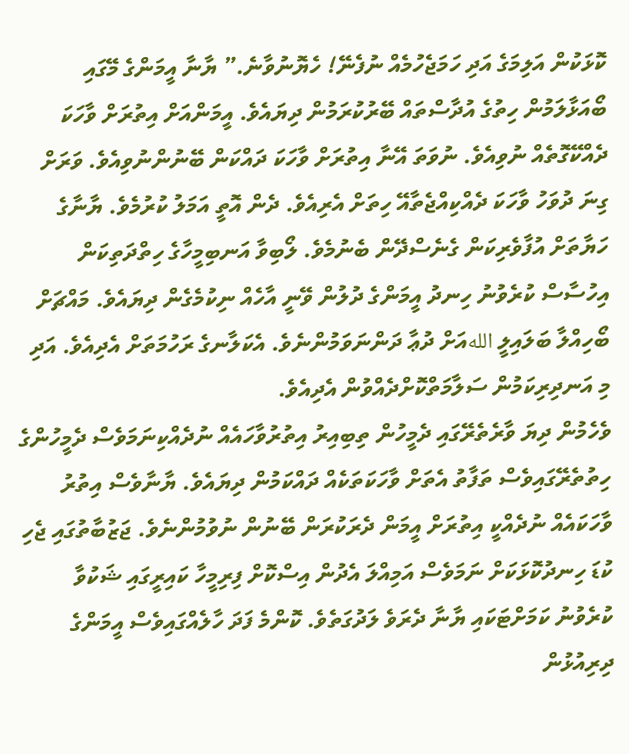ކޮޅަކުން އަލިމަގެ އަދި ހަމަޖެހުމެއް ނުފެނޭ! ހެޔޮނުވާނެ.” ޔާނާ އީމަންގެ މޭގައި ބޯއަޅާލަމުން ހިތުގެ އުދާސްތައް ބޭރުކުރަމުން ދިޔައެވެ. އީމަންއަށް އިތުރަށް ވާހަކަ ދެއްކޭގޮތެއް ނުވިއެވެ. ނުވަތަ އޭނާ އިތުރަށް ވާހަކަ ދައްކަން ބޭނުންނުވިއެވެ. ވަރަށް ގިނަ ދުވަހު ވާހަކަ ދެއްކިއްޖެތާއޭ ހިތަށް އެރިއެވެ. ދެން އޮތީ އަމަލު ކުރުމެވެ. ޔާނާގެ ހަޔާތަށް އުފާވެރިކަން ގެނެސްދޭން ބެނުމެވެ. ލޯބިވާ އަނބިމީހާގެ ހިތްދަތިކަން އިހުސާސް ކުރެވުނު ހިނދު އީމަންގެ ދުލުން ވޭނީ އާހެއް ނިކުމެގެން ދިޔައެވެ. މައްޗަށް ބޯހިއްލާ ބަލައިލީ اللهއަށް ދުޢާ ދަންނަވަމުންނެވެ. އެކަލާނގެ ރަހުމަތަށް އެދިއެވެ. އަދި މި އަނދިރިކަމުން ސަލާމަތްކޮށްދެއްވުން އެދިއެވެ.
ވެހެމުން ދިޔަ ވާރެތެރޭގައި ދެމީހުން ތިބިއިރު އިތުރުވާހައެއް ނުދެއްކިނަމަވެސް ދެމީހުންގެ ހިތުތެރޭގައިވެސް ތަފާތު އެތަށް ވާހަކަތަކެއް ދައްކަމުން ދިޔައެވެ. ޔާނާވެސް އިތުރު ވާހަކައެއް ނުދެއްކީ އިތުރަށް އީމަން ދެރަކުރަން ބޭނުން ނުވުމުންނެވެ. ޖަޒުބާތުގައި ޖެހި ކުޑަ ހިނދުކޮޅަކަށް ނަމަވެސް އަމިއްލަ އެދުން އިސްކޮށް ފިރިމީހާ ކައިރީގައި ޝަކުވާ ކުރެވުނު ކަމަށްޓަކައި ޔާނާ ދެރަވެ ލަދުގަތެވެ. ކޮންމެ ފަދަ ހާލެއްގައިވެސް އީމަންގެ ދިރިއުޅުން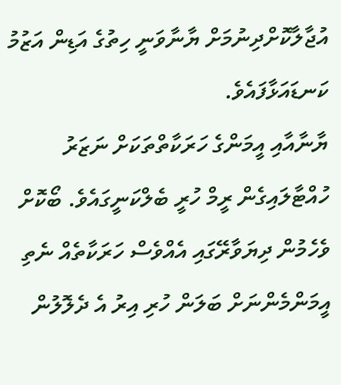އުޖާލާކޮށްދިނުމަށް ޔާނާވަނީ ހިތުގެ އަޑިން އަޒުމު ކަނޑައަޅާފައެވެ.
ޔާނާއާއި އީމަންގެ ހަރަކާތްތަކަށް ނަޒަރު ހުއްޓާލައިގެން ރީމް ހުރީ ބެލްކަނީގައެވެ. ބޯކޮށް ވެހެމުން ދިޔަވާރޭގައި އެއްވެސް ހަރަކާތެއް ނެތި އީމަންމެންނަށް ބަލަން ހުރި އިރު އެ ދެލޮލުން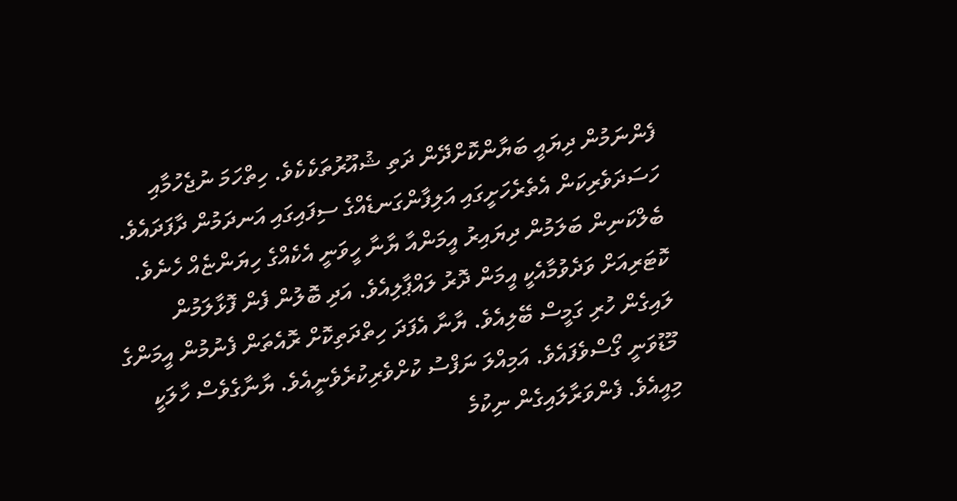ފެންނަމުން ދިޔައީ ބަޔާންކޮށްދޭން ދަތި ޝުއޫރުތަކެކެވެ. ހިތްހަމަ ނުޖެހުމާއި ހަސަދަވެރިކަން އެތެރެހަށީގައި އަލިފާންގަނޑެއްގެ ސިފައިގައި އަނދަމުން ދާފަދައެވެ. ބެލްކަނިން ބަލަމުން ދިޔައިރު އީމަންއާ ޔާނާ ހީވަނީ އެކެއްގެ ހިޔަންޏެއް ހެނެވެ.
ކޮޓަރިއަށް ވަދެވުމާއެކީ އީމަން ދޮރު ލައްޕާލިއެވެ. އަދި ބޮލުން ފެން ފޮޅާލަމުން ލައިގެން ހުރި ގަމީސް ބޭލިއެވެ. ޔާނާ އެފަދަ ހިތްދަތިކޮށް ރޮއެތަން ފެނުމުން އީމަންގެ މޫޑުވަނީ ގޯސްވެފައެވެ. އަމިއްލަ ނަފްސު ކުށްވެރިކުރެވެނީއެވެ. ޔާނާގެވެސް ހާލަކީ މިއީއެވެ. ފެންވަރާލައިގެން ނިކުމެ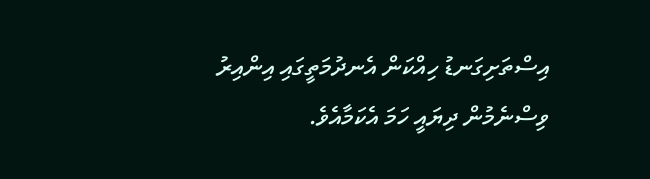އިސްތަށިގަނޑު ހިއްކަން އެނދުމަތީގައި އިންއިރު ވިސްނެމުން ދިޔައީ ހަމަ އެކަމާއެވެ.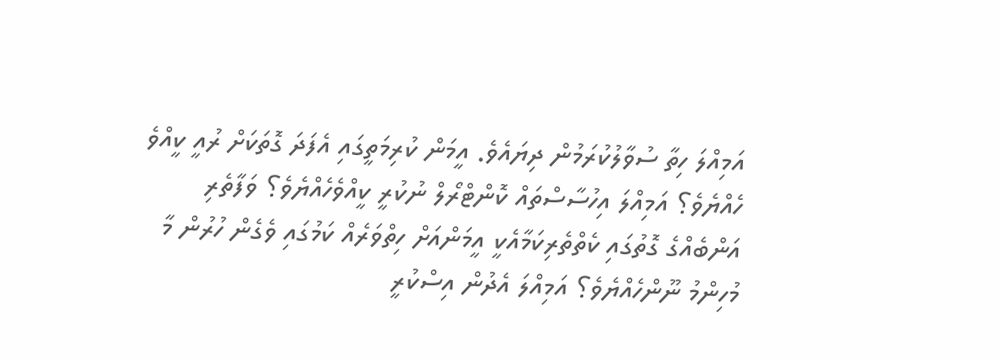އަމިއްލަ ހިތާ ސުވާލުކުރަމުން ދިޔައެވެ. އީމަން ކުރިމަތީގައި އެފަދަ ގޮތަކަށް ރުއީ ކީއްވެ ހެއްޔެވެ؟ އަމިއްލަ އިހުސާސްތައް ކޮންޓްރޯލް ނުކުރީ ކީއްވެހެއްޔެވެ؟ ވަފާތެރި އަންބެއްގެ ގޮތުގައި ކެތްތެރިކަމާއެކީ އީމަންއަށް ހިތްވަރެއް ކަމުގައި ވެގެން ހުރުން މާ މުހިންމު ނޫންހެއްޔެވެ؟ އަމިއްލަ އެދުން އިސްކުރީ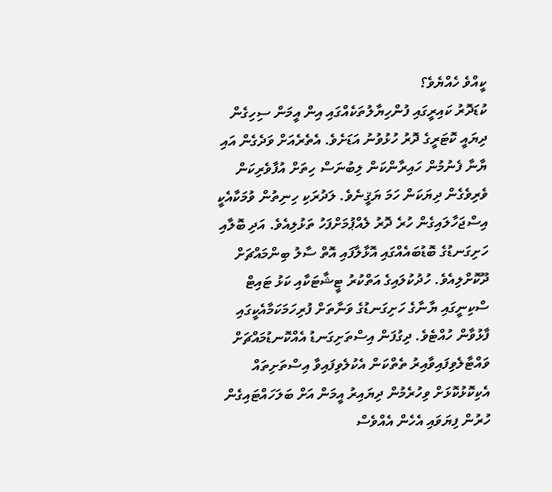ކީއްވެ ހެއްޔެވެ؟
ކުޑަދޮރު ކައިރީގައި ފުންހިޔާލުތަކެއްގައި އިން އީމަން ސިހިގެން ދިޔައީ ކޮޓަރީގެ ދޮރު ހުޅުވުނު އަޑަށެވެ. އެތެރެއަށް ވަދެގެން އައި ޔާނާ ފެނުމުން ހައިރާންކަން ލިބުނަސް ހިތަށް އުފާވެރިކަން ވެރިވެގެން ދިޔަކަން ހަމަ ޔަޤީނެވެ. ލަދުރަކި ހިނިތުން ވުމަކާއެކީ އިސްޖަހާލައިގެން ހުރެ ދޮރު ލެއްޕުމަށްފަހު ތަޅުލިއެވެ. އަދި ބޮލާއި ހަށިގަނޑުގެ ބޮޑުބައެއްގައި އޮޅާލާފައި އޮތް ސާލު ބިންމައްޗަށް ދޫކޮށްލިއެވެ. ހުދުކުލައިގެ އަތްކުރު ޓީޝާޓަކާއި ކަޅު ޓައިޓް ސްކިނީގައި ޔާނާގެ ހަށިގަނޑުގެ ވަނާތަށް ފުރިހަމަކަމާއެކީގައި ފާޅުވާން ހުއްޓެވެ. ދިގުފަން އިސްތަށިގަނޑު އެއްކޮނޑުމައްޗަށް ވައްޓާލެވިފައިވާއިރު ތެތްކަން އެކުލެވިފައިވާ އިސްތަށިތައް އެކިކޮޅުކޮޅަށް ވިހުރެމުން ދިޔައިރު އީމަން އަށް ބަލަހައްޓައިގެން ހުރުން ފިޔަވައި އެހެން އެއްވެސް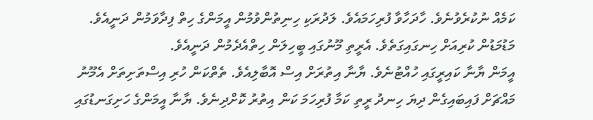ކަމެއް ނުކުރެވުނެވެ. ހާދަހާވާ ފުރިހަމައެވެ. ލަދުރަކި ހިނިތުންވުމުން އީމަންގެ ހިތް ފިދާވަމުން ދަނީއެވެ. މަޑުމަޑުން ކުރިއަށް ހިނގައިގަތެވެ. އެރީތި މޫނުގައި ބީހިލަން ހިތްއެދެމުން ދަނީއެވެ.
އީމަން ޔާނާ ކައިރީގައި ހުއްޓުނެވެ. ޔާނާ އިތުރަށް އިސް އޮބާލިއެވެ. ތެތްކަން ހުރި އިސްތަށިތަށް އެމޫނު މައްޗަށް ފައިބައިގެން ދިޔަ ހިނދު ރީތި ކަމާ ފުރިހަމަ ކަން އިތުރު ކޮށްދިނެވެ. ޔާނާ އީމަންގެ ހަށިގަނޑުގައި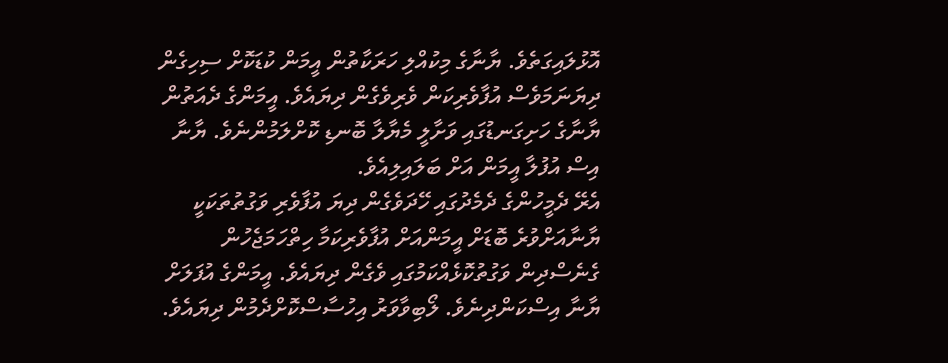އޮޅުލައިގަތެވެ. ޔާނާގެ މިކުއްލި ހަރަކާތުން އީމަން ކުޑަކޮށް ސިހިގެން ދިޔަނަމަވެސް އުފާވެރިކަން ވެރިވެގެން ދިޔައެވެ. އީމަންގެ ދެއަތުން ޔާނާގެ ހަށިގަނޑުގައި ވަށާލީ މެޔާލާ ބޮނޑި ކޮށްލަމުންނެވެ. ޔާނާ އިސް އުފުލާ އީމަން އަށް ބަލައިލިއެވެ.
އެރޭ ދެމީހުންގެ ދެމެދުގައި ހޭދަވެގެން ދިޔަ އުފާވެރި ވަގުތުތަކަކީ ޔާނާއަށްވުރެ ބޮޑަށް އީމަންއަށް އުފާވެރިކަމާ ހިތްހަމަޖެހުން ގެނެސްދިން ވަގުތުކޮޅެއްކަމުގައި ވެގެން ދިޔައެވެ. އީމަންގެ އުފަލަށް ޔާނާ އިސްކަންދިނެވެ. ލޯބިވާވަރު އިހުސާސްކޮށްދެމުން ދިޔައެވެ.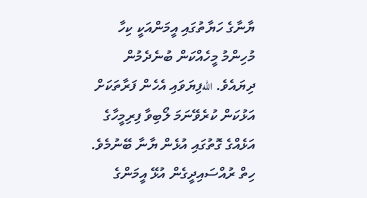ޔާނާގެ ހަޔާތުގައި އީމަންއަކީ ކިހާ މުހިންމު މީހެއްކަން ބުނެދެމުން ދިޔައެވެ. اللهފިޔަވައި އެހެން ފަރާތަކަށް އަޅުކަން ކުރެވޭނަމަ ލޯބިވާ ފިރިމީހާގެ އަޅެއްގެ ގޮތުގައި އުޅެން ޔާނާ ބޭނުމެވެ. ހިތް ރުއްސައިދީގެން އުޅޭ އީމަންގެ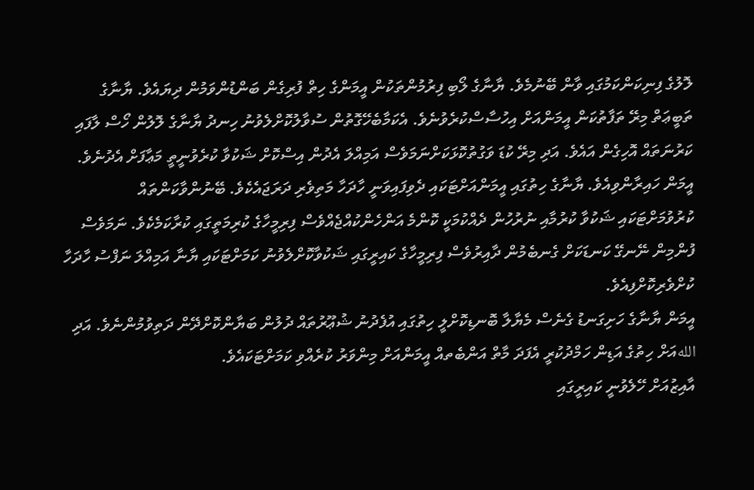ލޮލުގެ ފިނިކަންކަމުގައި ވާން ބޭނުމެވެ. ޔާނާގެ ލޯބި ފިރުމުންތަކުން އީމަންގެ ހިތް ފުރިގެން ބަންޑުންވަމުން ދިޔައެވެ. ޔާނާގެ ތަބީޢަތް މިރޭ ތަފާތުކަން އީމަންއަށް އިހުސާސްކުރެވުނެވެ. އެކަމާބެހޭގޮތުން ސުވާލުކޮށްލެވުނު ހިނދު ޔާނާގެ ލޮލުން ހޯސް ލާފައި ކަރުނަތައް އޮހިގެން އައެވެ. އަދި މިރޭ ކުޑަ ވަގުތުކޮޅަކަށްނަމަވެސް އަމިއްލަ އެދުން އިސްކޮށް ޝަކުވާ ކުރެވުނީތީ މަޢާފަށް އެދުނެވެ.
އީމަން ހައިރާންވިއެވެ. ޔާނާގެ ހިތުގައި އީމަންއަށްޓަކައި ދެވިފައިވަނީ ހާދަހާ މަތިވެރި ދަރަޖައެކެވެ. ބޭނުންވާކަންތައް ކުރުވުމަށްޓަކައި ޝަކުވާ ކުރުމާއި ނުރުހުން ދެއްކުމަކީ ކޮންމެ އަންހެންކުއްޖެއްވެސް ފިރިމީހާގެ ކުރިމަތީގައި ކުރާކަމެކެވެ. ނަމަވެސް ފުންމިން ނޭނގޭ ކަނޑަކަށް ގެނބެމުން ދާއިރުވެސް ފިރިމީހާގެ ކައިރީގައި ޝަކުވާކޮށްލެވުނު ކަމަށްޓަކައި ޔާނާ އަމިއްލަ ނަފްސު ހާދަހާ ކުށްވެރިކޮށްފިއެވެ.
އީމަން ޔާނާގެ ހަށިގަނޑު ގެނެސް މެޔާލާ ބޮނޑިކޮށްލީ ހިތުގައި އުފެދުނު ޝުޢޫރުތައް ދުލުން ބަޔާންކޮށްދޭން ދަތިވުމުންނެވެ. އަދި اللهއަށް ހިތުގެ އަޑިން ހަމްދުކުރީ އެފަދަ މާތް އަންބެތއް އީމަންއަށް މިންވަރު ކުރެއްވި ކަމަށްޓަކައެވެ.
އާއިޒުއަށް ހޭލެވުނީ ކައިރީގައި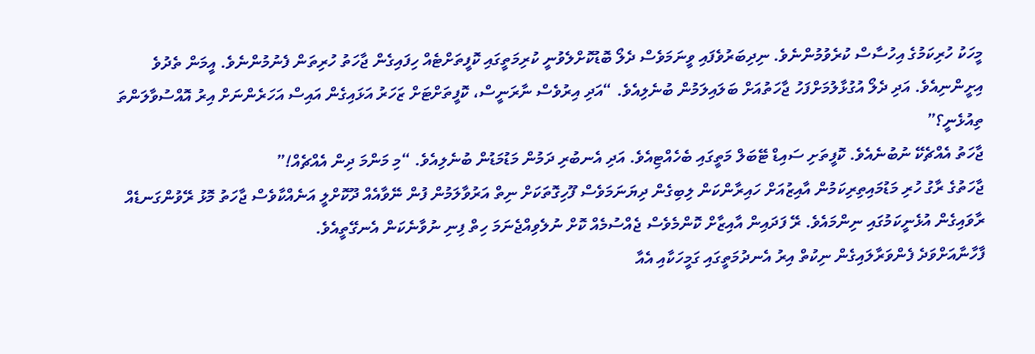މީހަކު ހުރިކަމުގެ އިހުސާސް ކުރެވުމުންނެވެ. ނިދިބަރުވެފައި ވީނަމަވެސް ދެލޯ ބޮޑުކޮށްލެވުނީ ކުރިމަތީގައި ކޮފީތަށްޓެއް ހިފައިގެން ޖާހަތު ހުރިތަން ފެނުމުންނެވެ. އީމަން ތެދުވެ އިށީންނިއެވެ. އަދި ދެލޯ އުގުޅާލުމަށްފަހު ޖާހަތުއަށް ބަލައިލަމުން ބުނެލިއެވެ. “އަދި އިރުވެސް ނާރަނީސް، ކޮފީތަށްޓަށް ޒަހަރު އަޅައިގެން އައިސް އަހަރެންނަށް އިރު އޮއްސުވާލަންތަ ތިއުޅެނީ؟”
ޖާހަތު އެއްޗެކޭ ނުބުނެއެވެ. ކޮފީތަށި ސައިޑް ޓޭބަލް މަތީގައި ބެހެއްޓިއެވެ. އަދި އެނބުރި ދަމުން މަޑުމަޑުން ބުނެލިއެވެ. “މި މަންމަ ދިން އެއްޗެއް!”
ޖާހަތުގެ ރާގު ހުރި މަޑުމައިތިރިކަމުން އާއިޒުއަށް ހައިރާންކަން ލިބިގެން ދިޔަނަމަވެސް ފޫހިގޮތަކަށް ނިތް އަރުވާލަމުން ފުން ނޭވާއެއް ދޫކޮށްލީ އަނެއްކާވެސް ޖާހަތު މޮޅު ރޭވުންގަނޑެއް ރާވައިގެން އުޅެނީކަމުގައި ނިންމައެވެ. ރޭ ފަދައިން އާއިޒާށް ކޮންމެވެސް ޖެއްސުމެއް ކޮށް ނުލެވިއްޖެނަމަ ހިތް ފިނި ނުވާނެކަން އެނގޭތީއެވެ.
ފާހާނާއަށްވަދެ ފެންވަރާލައިގެން ނިކުތް އިރު އެނދުމަތީގައި ގަމީހަކާއި އެއާ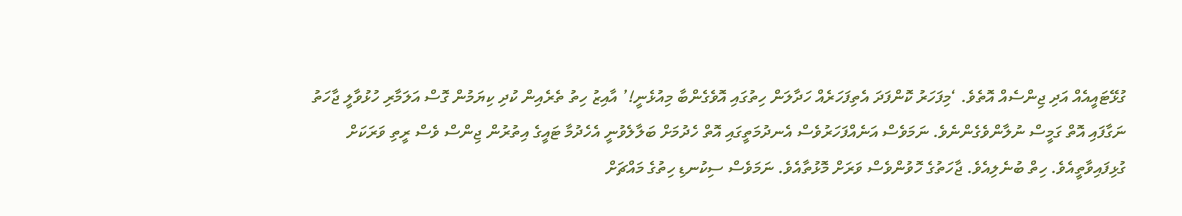ގުޅޭޓައީއެއް އަދި ޖިންސެއް އޮތެވެ. ‘މިފަހަރު ކޮންފަދަ އެތިފަހަރެއް ހަދާލަން ހިތުގައި އޮވެގެންބާ މިއުޅެނީ!’ އާއިޒު ހިތު ތެރެއިން ކުދި ކިޔަމުން ގޮސް އަލަމާރި ހުޅުވާލީ ޖާހަތު ނަގާފައި އޮތް ގަމީސް ނުލާންވެގެންނެވެ. ނަމަވެސް އަނެއްފަހަރުވެސް އެނދުމަތީގައި އޮތް ހެދުމަށް ބަލާލެވުނީ އެހެދުމާ ޓައީގެ އިތުރުން ޖިންސް ވެސް ރީތި ވަރަކަށް ގުޅިފައިވާތީއެވެ. ހިތް ބުނެލިއެވެ. ޖާހަތުގެ ހޮވުންވެސް ވަރަށް މޮޅުތާއެވެ. ނަމަވެސް ސިކުނޑި ހިތުގެ މައްޗަށް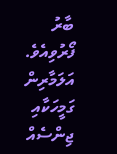ބާރު ފޯރުވިއެވެ. އަލަމާރިން ގަމީހަކާއި ޖިންސެއް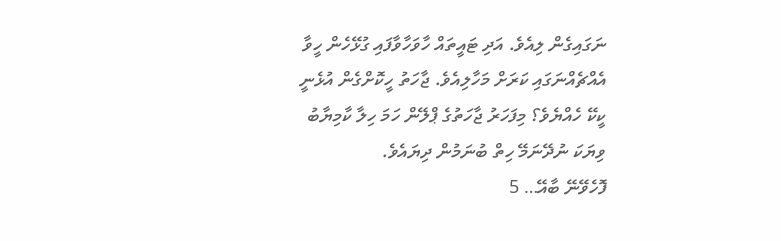ނަގައިގެން ލިއެވެ. އަދި ޓައީތައް ހާވަހާވާފައި ގުޅޭހެން ހީވާ އެއްޗެއްނަގައި ކަރަށް މަހާލިއެވެ. ޖާހަތު ހީކޮށްގެން އުޅެނީ ކީކޭ ހެއްޔެވެ؟ މިފަހަރު ޖާހަތުގެ ޕްލޭން ހަމަ ހިލާ ކާމިޔާބު ވިޔަކަ ނުދޭނަމޭ ހިތް ބުނަމުން ދިޔައެވެ.
ފޮހެވޭނޭ ބާއޭ… 5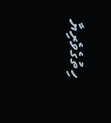ހިތުގެވެރިޔާ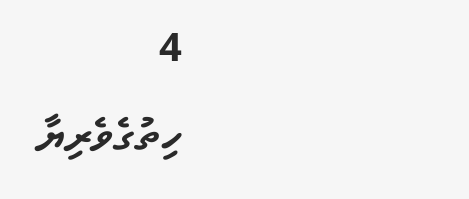4
ހިތުގެވެރިޔާ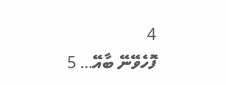4
ފޮހެވޭނޭ ބާއޭ… 5